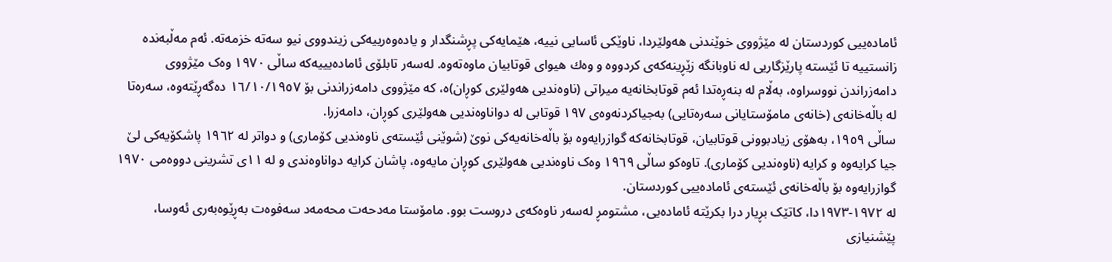ئامادەییی کوردستان لە مێژووی خوێندنی هەولێردا، ناوێکی ئاسایی نییە، هێمایەکی پڕشنگدار و یادەوەرییەکی زیندووی نیو سەتە خزمەتە. ئەم مەڵبەندە زانستییە تا ئێستە پارێزگاریی لە ناوبانگە زێڕینەکەی کردووە و وەك هیوای قوتابیان ماوەتەوە. لەسەر تابلۆی ئامادەیییەکە ساڵی ١٩٧٠ وەک مێژووی دامەزراندن نووسراوە، بەڵام لە بنەڕەتدا ئەم قوتابخانەیە میراتی (ناوەندیی هەولێری کوڕان)ە، کە مێژووی دامەزراندنی بۆ ١٦/١٠/١٩٥٧ دەگەڕێتەوە، سەرەتا لە باڵەخانەی (خانەی مامۆستایانی سەرەتایی) بەجیاکردنەوەی ١٩٧ قوتابی لە دواناوەندیی هەولێری کوڕان، دامەزرا.
ساڵی ١٩٥٩، بەهۆی زیادبوونی قوتابیان، قوتابخانەكە گوازرایەوە بۆ باڵەخانەیەکی نوێ (شوێنی ئێستەی ناوەندیی کۆماری) و دواتر لە ١٩٦٢ پاشکۆیەکی لێ جیا کرایەوە و کرایە (ناوەندیی کۆماری). تاوەکو ساڵی ١٩٦٩ وەک ناوەندیی هەولێری کوڕان مایەوە، پاشان کرایە دواناوەندی و لە ١١ی تشرینی دووەمی ١٩٧٠ گوازرایەوە بۆ باڵەخانەی ئێستەی ئامادەییی کوردستان.
لە ١٩٧٢-١٩٧٣دا، کاتێک بڕیار درا بکرێتە ئامادەیی، مشتومڕ لەسەر ناوەکەی دروست بوو. مامۆستا مەدحەت محەمەد سەفوەت بەڕێوەبەری ئەوسا، پێشنیازی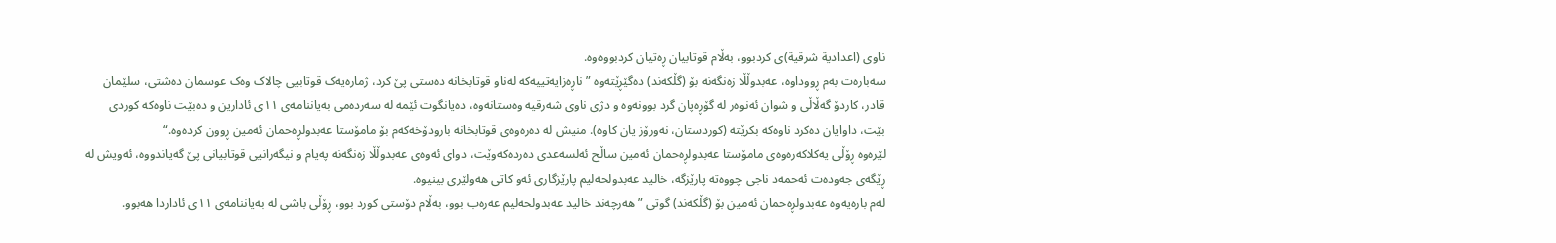ناوی (اعدادیة شرقیة)ی کردبوو، بەڵام قوتابیان ڕەتیان کردبووەوە.
سەبارەت بەم ڕووداوە، عەبدوڵڵا زەنگەنە بۆ (گڵكەند) دەگێڕێتەوە ”ناڕەزایەتییەکە لەناو قوتابخانە دەستی پێ کرد، ژمارەیەک قوتابیی چالاک وەک عوسمان دەشتی، سلێمان قادر، کاردۆ گەڵاڵی و شوان ئەنوەر لە گۆڕەپان گرد بوونەوە و دژی ناوی شەرقیە وەستانەوە، دەیانگوت ئێمە لە سەردەمی بەیاننامەی ١١ی ئادارین و دەبێت ناوەکە کوردی بێت، داوایان دەکرد ناوەکە بکرێتە (کوردستان، نەورۆز یان کاوە). منیش لە دەرەوەی قوتابخانە بارودۆخەکەم بۆ مامۆستا عەبدولڕەحمان ئەمین ڕوون کردەوە.“
لێرەوە ڕۆڵی یەکلاکەرەوەی مامۆستا عەبدولڕەحمان ئەمین ساڵح ئەلسەعدی دەردەکەوێت، دوای ئەوەی عەبدوڵڵا زەنگەنە پەیام و نیگەرانیی قوتابیانی پێ گەیاندووە، ئەویش لە ڕێگەی جەودەت ئەحمەد ناجی چووەتە پارێزگە، خالید عەبدولحەلیم پارێزگاری ئەو کاتی هەولێری بینیوە.
لەم بارەیەوە عەبدولڕەحمان ئەمین بۆ (گڵكەند) گوتی ”هەرچەند خالید عەبدولحەلیم عەرەب بوو، بەڵام دۆستی کورد بوو، ڕۆڵی باشی لە بەیاننامەی ١١ی ئاداردا هەبوو.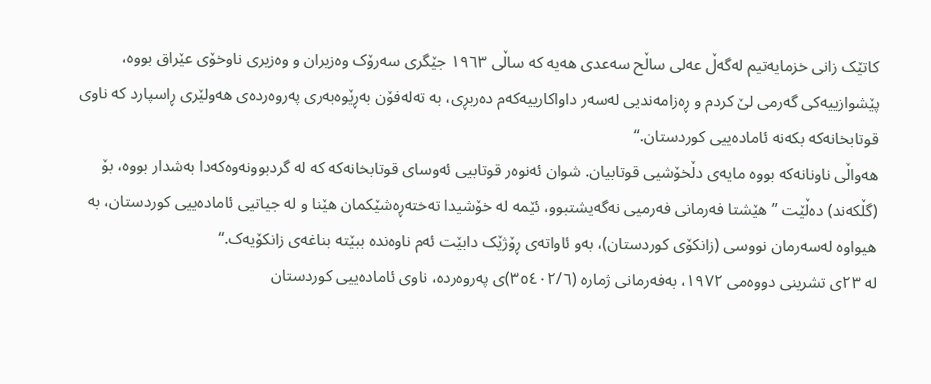کاتێک زانی خزمایەتیم لەگەڵ عەلی ساڵح سەعدی هەیە كە ساڵی ١٩٦٣ جێگری سەرۆک وەزیران و وەزیری ناوخۆی عێراق بووە، پێشوازییەكی گەرمی لێ کردم و ڕەزامەندیی لەسەر داواكارییەكەم دەربڕی، بە تەلەفۆن بەڕێوەبەری پەروەردەی هەولێری ڕاسپارد کە ناوی قوتابخانەکە بکەنە ئامادەییی کوردستان.“
هەواڵی ناونانەكە بووە مایەی دڵخۆشیی قوتابیان. شوان ئەنوەر قوتابیی ئەوسای قوتابخانەکە کە لە گردبوونەوەکەدا بەشدار بووە، بۆ (گڵكەند) دەڵێت ”هێشتا فەرمانی فەرمیی نەگەیشتبوو، ئێمە لە خۆشیدا تەختەڕەشێکمان هێنا و لە جیاتیی ئامادەییی کوردستان، بە هیواوە لەسەرمان نووسی (زانکۆی کوردستان)، بەو ئاواتەی ڕۆژێک دابێت ئەم ناوەندە ببێتە بناغەی زانکۆیەک.“
لە ٢٣ی تشرینی دووەمی ١٩٧٢، بەفەرمانی ژمارە (٣٥٤٠٢/٦)ی پەروەردە، ناوی ئامادەییی كوردستان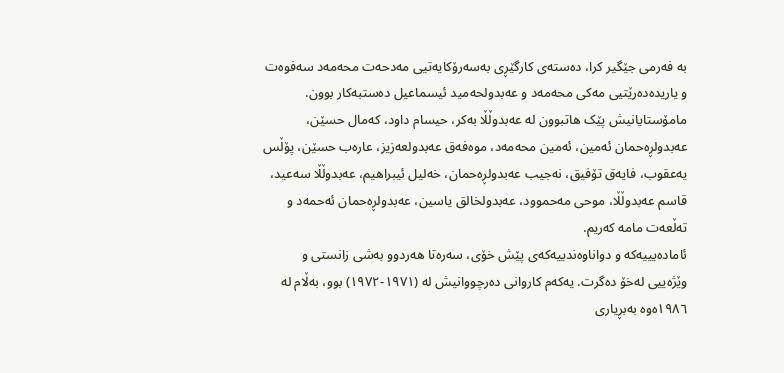بە فەرمی جێگیر کرا، دەستەی کارگێڕی بەسەرۆکایەتیی مەدحەت محەمەد سەفوەت و یاریدەدەرێتیی مەکی محەمەد و عەبدولحەمید ئیسماعیل دەستبەکار بوون. مامۆستایانیش پێک هاتبوون لە عەبدوڵڵا بەکر، حیسام داود، کەمال حسێن، عەبدولڕەحمان ئەمین، ئەمین محەمەد، موەفەق عەبدولعەزیز، عارەب حسێن، پۆڵس یەعقوب، فایەق تۆفیق، نەجیب عەبدولڕەحمان، خەلیل ئیبراهیم، عەبدوڵڵا سەعید، قاسم عەبدوڵڵا، موحی مەحموود، عەبدولخالق یاسین، عەبدولڕەحمان ئەحمەد و تەڵعەت مامە کەریم.
ئامادەیییەکە و دواناوەندییەکەی پێش خۆی، سەرەتا هەردوو بەشی زانستی و وێژەییی لەخۆ دەگرت. یەکەم کاروانی دەرچووانیش لە (١٩٧١-١٩٧٢) بوو، بەڵام لە ١٩٨٦ەوە بەبڕیاری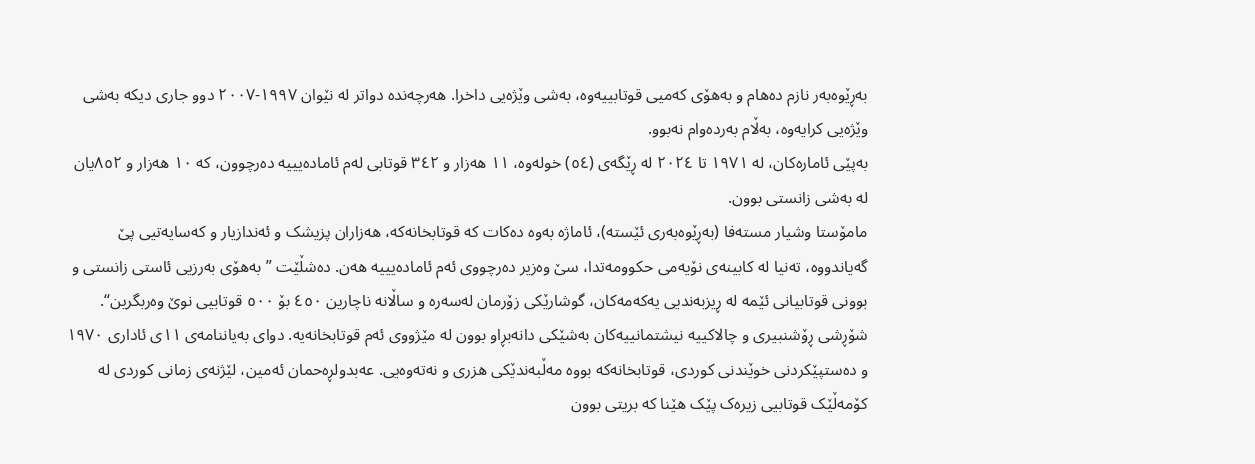بەڕێوەبەر نازم دەهام و بەهۆی کەمیی قوتابییەوە، بەشی وێژەیی داخرا. هەرچەندە دواتر لە نێوان ١٩٩٧-٢٠٠٧ دوو جاری دیکە بەشی وێژەیی کرایەوە، بەڵام بەردەوام نەبوو.
بەپێی ئامارەکان، لە ١٩٧١ تا ٢٠٢٤ لە ڕێگەی (٥٤) خولەوە، ١١ هەزار و ٣٤٢ قوتابی لەم ئامادەیییە دەرچوون، کە ١٠ هەزار و ٨٥٢یان لە بەشی زانستی بوون.
مامۆستا وشیار مستەفا (بەڕێوەبەری ئێستە)، ئاماژە بەوە دەکات کە قوتابخانەکە، هەزاران پزیشک و ئەندازیار و کەسایەتیی پێ گەیاندووە، تەنیا لە کابینەی نۆیەمی حکوومەتدا، سێ وەزیر دەرچووی ئەم ئامادەیییە هەن. دەشڵێت ”بەهۆی بەرزیی ئاستی زانستی و بوونی قوتابیانی ئێمە لە ڕیزبەندیی یەکەمەکان، گوشارێکی زۆرمان لەسەرە و ساڵانە ناچارین ٤٥٠ بۆ ٥٠٠ قوتابیی نوێ وەربگرین“.
شۆڕشی ڕۆشنبیری و چالاکییە نیشتمانییەکان بەشێکی دانەبڕاو بوون لە مێژووی ئەم قوتابخانەیە. دوای بەیاننامەی ١١ی ئاداری ١٩٧٠ و دەستپێکردنی خوێندنی کوردی، قوتابخانەکە بووە مەڵبەندێکی هزری و نەتەوەیی. عەبدولڕەحمان ئەمین، لێژنەی زمانی کوردی لە کۆمەڵێک قوتابیی زیرەک پێک هێنا كە بریتی بوون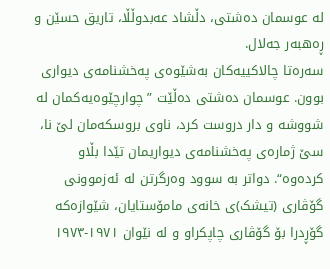لە عوسمان دەشتی، دڵشاد عەبدوڵڵا، تاریق حسێن و ڕەهبەر جەلال.
سەرەتا چالاکییەکان بەشێوەی پەخشنامەی دیواری بوون. عوسمان دەشتی دەڵێت ”چوارچێوەیەکمان لە شووشە و دار دروست کرد، ناوی بروسکەمان لێ نا، سێ ژمارەی پەخشنامەی دیواریمان تێدا بڵاو کردەوە“. دواتر بە سوود وەرگرتن لە ئەزموونی گۆڤاری (تیشک)ی خانەی مامۆستایان، شێوازەکە گۆڕدرا بۆ گۆڤاری چاپکراو و لە نێوان ١٩٧١-١٩٧٣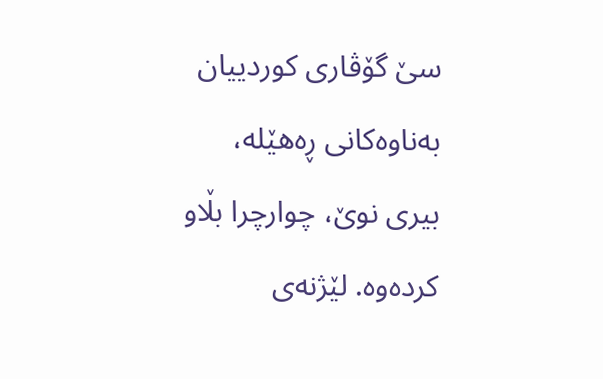سێ گۆڤاری کوردییان بەناوەکانی ڕەهێلە، بیری نوێ، چوارچرا بڵاو کردەوە. لێژنەی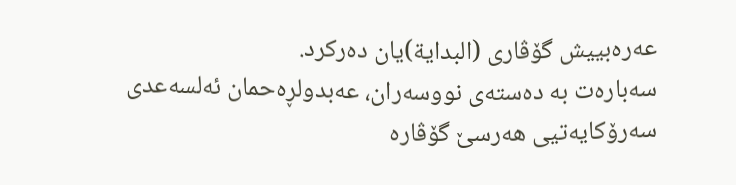عەرەبییش گۆڤاری (البدایة)یان دەرکرد.
سەبارەت بە دەستەی نووسەران، عەبدولڕەحمان ئەلسەعدی سەرۆکایەتیی هەرسێ گۆڤارە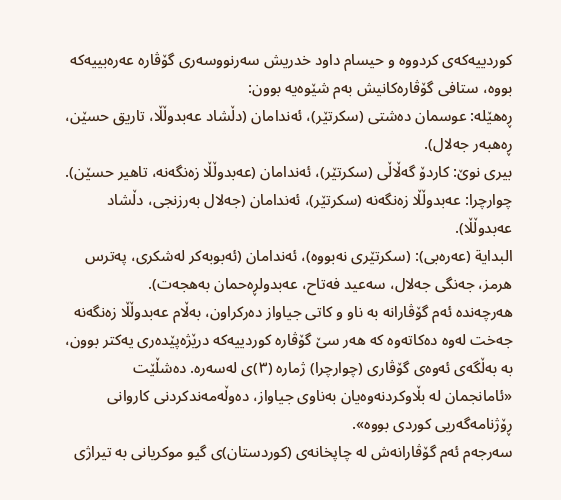کوردییەکەی کردووە و حیسام داود خدریش سەرنووسەری گۆڤارە عەرەبییەکە بووە، ستافی گۆڤارەکانیش بەم شێوەیە بوون:
ڕەهێلە: عوسمان دەشتی (سکرتێر)، ئەندامان (دڵشاد عەبدوڵڵا، تاریق حسێن، ڕەهبەر جەلال).
بیری نوێ: کاردۆ گەڵاڵی (سکرتێر)، ئەندامان (عەبدوڵڵا زەنگەنە، تاهیر حسێن).
چوارچرا: عەبدوڵڵا زەنگەنە (سکرتێر)، ئەندامان (جەلال بەرزنجی، دڵشاد عەبدوڵڵا).
البدایة (عەرەبی): (سکرتێری نەبووە)، ئەندامان (ئەبوبەکر لەشکری، پەترس هرمز، جەنگی جەلال، سەعید فەتاح، عەبدولڕەحمان بەهجەت).
هەرچەندە ئەم گۆڤارانە بە ناو و کاتی جیاواز دەرکراون، بەڵام عەبدوڵڵا زەنگەنە جەخت لەوە دەکاتەوە کە هەر سێ گۆڤارە کوردییەکە درێژەپێدەری یەکتر بوون، بە بەڵگەی ئەوەی گۆڤاری (چوارچرا) ژمارە (٣)ی لەسەرە. دەشڵێت «ئامانجمان لە بڵاوکردنەوەیان بەناوی جیاواز، دەوڵەمەندکردنی کاروانی ڕۆژنامەگەریی کوردی بووە».
سەرجەم ئەم گۆڤارانەش لە چاپخانەی (کوردستان)ی گیو موکریانی بە تیراژی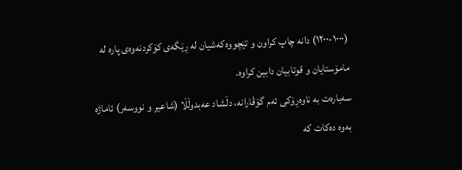(١٠٠٠-١٢٠٠) دانە چاپ کراون و تێچووەکەشیان لە ڕێگەی کۆکردنەوەی پارە لە مامۆستایان و قوتابیان دابین کراوە.
سەبارەت بە ناوەڕۆکی ئەم گۆڤارانە، دڵشاد عەبدوڵڵا (شاعیر و نووسەر) ئاماژە بەوە دەکات کە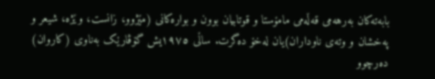بابەتەکان بەرهەمی قەڵەمی مامۆستا و قوتابیان بوون و بوارەکانی (مێژوو، زانست، وێژە، شیعر و پەخشان و وتەی ناوداران)یان لەخۆ دەگرت. ساڵی ١٩٧٥یش گۆڤارێک بەناوی (کاروان) دەرچوو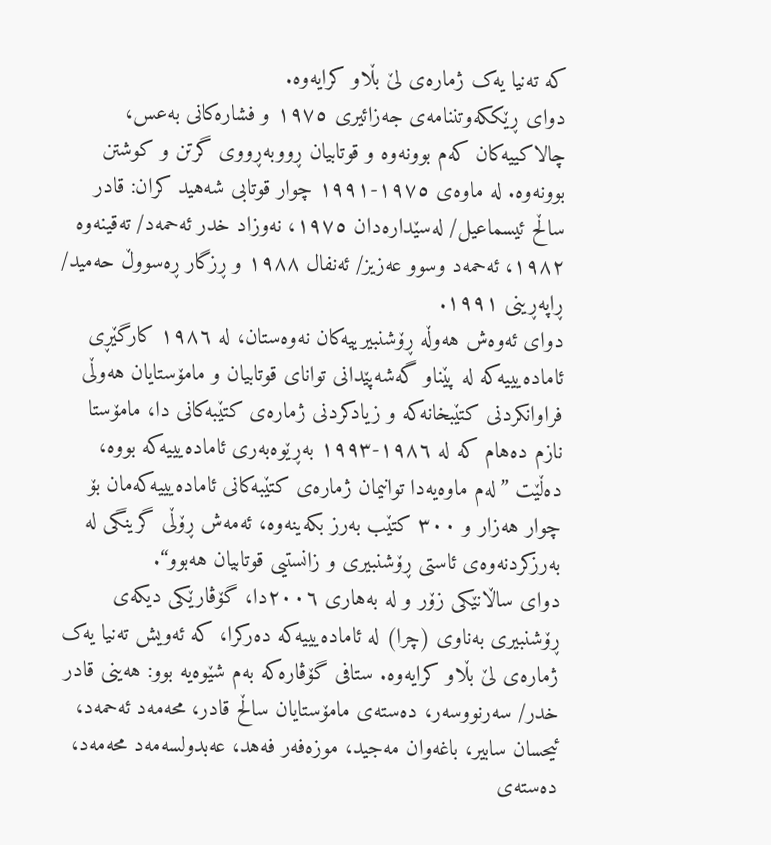کە تەنیا یەک ژمارەی لێ بڵاو کرایەوە.
دوای ڕێککەوتننامەی جەزائیری ١٩٧٥ و فشارەکانی بەعس، چالاکییەکان کەم بوونەوە و قوتابیان ڕووبەڕووی گرتن و کوشتن بوونەوە. لە ماوەی ١٩٧٥-١٩٩١ چوار قوتابی شەهید کران: قادر ساڵح ئیسماعیل/ لەسێدارەدان ١٩٧٥، نەوزاد خدر ئەحمەد/ تەقینەوە ١٩٨٢، ئەحمەد وسوو عەزیز/ ئەنفال ١٩٨٨ و ڕزگار ڕەسووڵ حەمید/ ڕاپەڕینی ١٩٩١.
دوای ئەوەش هەوڵە ڕۆشنبیرییەکان نەوەستان، لە ١٩٨٦ کارگێڕی ئامادەیییەکە لە پێناو گەشەپێدانی توانای قوتابیان و مامۆستایان هەوڵی فراوانکردنی کتێبخانەکە و زیادکردنی ژمارەی کتێبەکانی دا، مامۆستا نازم دەهام کە لە ١٩٨٦-١٩٩٣ بەڕێوەبەری ئامادەیییەکە بووە، دەڵێت ”لەم ماوەیەدا توانیمان ژمارەی کتێبەکانی ئامادەیییەکەمان بۆ چوار هەزار و ٣٠٠ کتێب بەرز بکەینەوە، ئەمەش ڕۆڵی گرینگی لە بەرزکردنەوەی ئاستی ڕۆشنبیری و زانستیی قوتابیان هەبوو“.
دوای ساڵانێکی زۆر و لە بەهاری ٢٠٠٦دا، گۆڤارێکی دیکەی ڕۆشنبیری بەناوی (چرا) لە ئامادەیییەکە دەرکرا، کە ئەویش تەنیا یەک ژمارەی لێ بڵاو کرایەوە. ستافی گۆڤارەکە بەم شێوەیە بوو: هەینی قادر خدر/ سەرنووسەر، دەستەی مامۆستایان ساڵح قادر، محەمەد ئەحمەد، ئیحسان سابیر، باغەوان مەجید، موزەفەر فەهد، عەبدولسەمەد محەمەد، دەستەی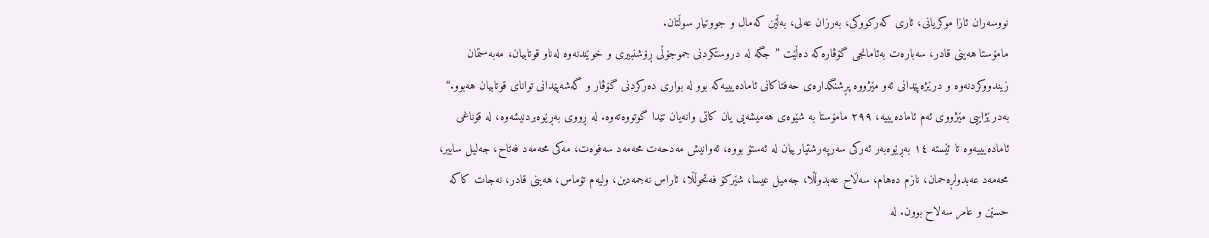نووسەران ئازا موکریانی، ئاری کەرکووکی، بەرزان عەلی، بەڵێن کەمال و جووتیار سوڵتان.
مامۆستا هەینی قادر، سەبارەت بەئامانجی گۆڤارەکە دەڵێت ”جگە لە دروستکردنی جموجۆڵی ڕۆشنبیری و خوێندنەوە لەناو قوتابیان، مەبەستمان زیندووکردنەوە و درێژەپێدانی ئەو مێژووە پڕشنگدارەی حەفتاکانی ئامادەیییەکە بوو لە بواری دەرکردنی گۆڤار و گەشەپێدانی توانای قوتابیان هەبوو.“
بەدرێژاییی مێژووی ئەم ئامادەیییە، ٢٩٩ مامۆستا بە شێوەی هەمیشەیی یان کاتی وانەیان تێدا گوتووەتەوە. لە ڕووی بەڕێوەبردنیشەوە، لە قۆناغی ئامادەیییەوە تا ئێستە ١٤ بەڕێوەبەر ئەرکی سەرپەرشتیارییان لە ئەستۆ بووە، ئەوانیش مەدحەت محەمەد سەفوەت، مەکی محەمەد فەتاح، جەلیل سابیر، محەمەد عەبدولڕەحمان، نازم دەهام، سەڵاح عەبدوڵڵا، جەمیل عیسا، شێرکۆ فەتحوڵڵا، ئاراس نەجمەدین، ولیەم تۆماس، هەینی قادر، نەجات کاکە حسێن و عامر سەلاح بوون. لە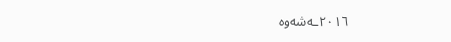٢٠١٦ـەشەوە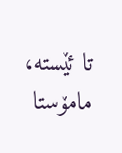تا ئێستە، مامۆستا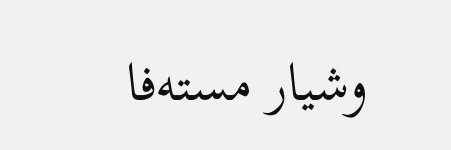وشیار مستەفا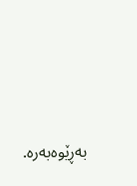بەڕێوەبەرە.